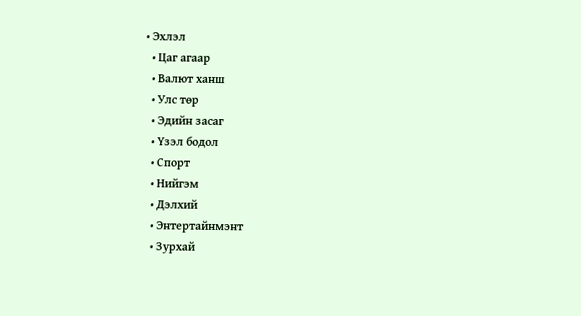• Эхлэл
  • Цаг агаар
  • Валют ханш
  • Улс төр
  • Эдийн засаг
  • Үзэл бодол
  • Спорт
  • Нийгэм
  • Дэлхий
  • Энтертайнмэнт
  • Зурхай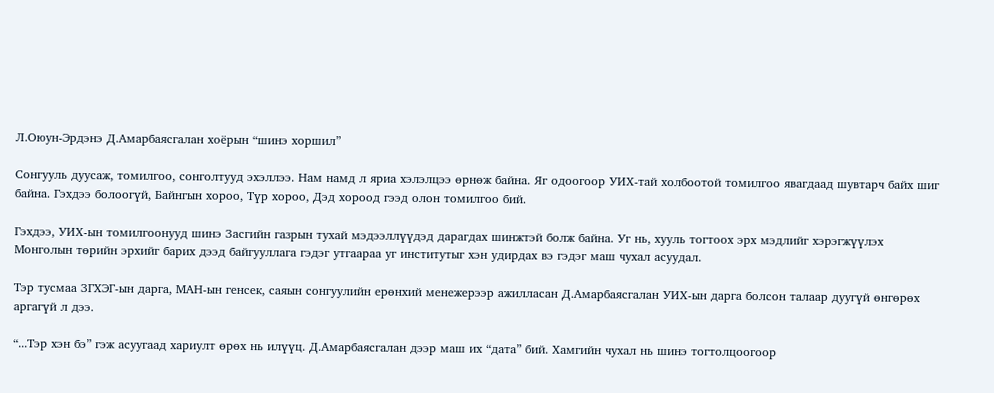Л.Оюун-Эрдэнэ Д.Амарбаясгалан хоёрын “шинэ хоршил”

Сонгууль дуусаж, томилгоо, сонголтууд эхэллээ. Нам намд л яриа хэлэлцээ өрнөж байна. Яг одоогоор УИХ-тай холбоотой томилгоо явагдаад шувтарч байх шиг байна. Гэхдээ болоогүй, Байнгын хороо, Түр хороо, Дэд хороод гээд олон томилгоо бий.

Гэхдээ, УИХ-ын томилгоонууд шинэ Засгийн газрын тухай мэдээллүүдэд дарагдах шинжтэй болж байна. Уг нь, хууль тогтоох эрх мэдлийг хэрэгжүүлэх Монголын төрийн эрхийг барих дээд байгууллага гэдэг утгаараа уг институтыг хэн удирдах вэ гэдэг маш чухал асуудал.

Тэр тусмаа ЗГХЭГ-ын дарга, МАН-ын генсек, саяын сонгуулийн ерөнхий менежерээр ажилласан Д.Амарбаясгалан УИХ-ын дарга болсон талаар дуугүй өнгөрөх аргагүй л дээ.

“...Тэр хэн бэ” гэж асуугаад хариулт өрөх нь илүүц. Д.Амарбаясгалан дээр маш их “дата” бий. Хамгийн чухал нь шинэ тогтолцоогоор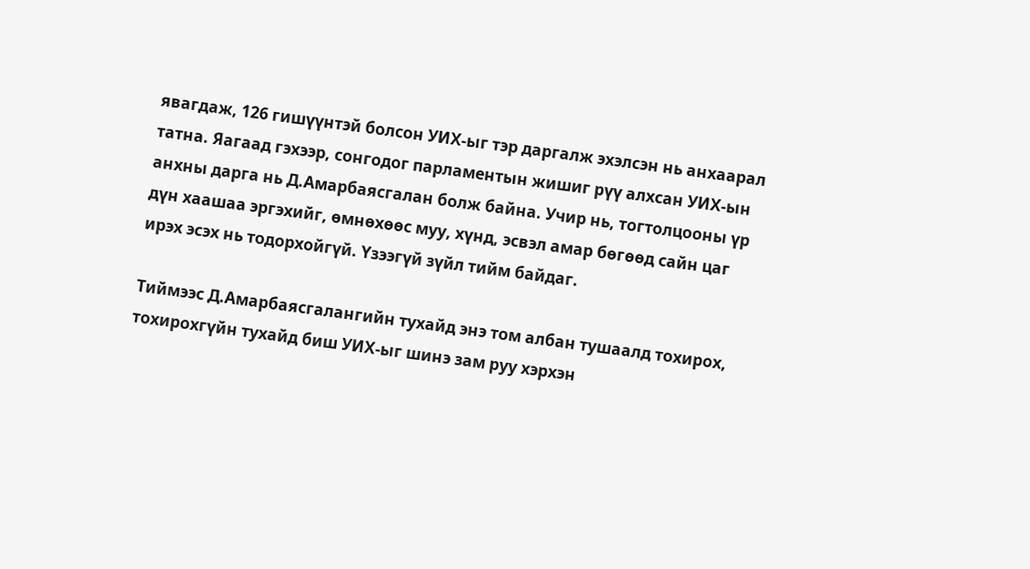явагдаж, 126 гишүүнтэй болсон УИХ-ыг тэр даргалж эхэлсэн нь анхаарал татна. Яагаад гэхээр, сонгодог парламентын жишиг рүү алхсан УИХ-ын анхны дарга нь Д.Амарбаясгалан болж байна. Учир нь, тогтолцооны үр дүн хаашаа эргэхийг, өмнөхөөс муу, хүнд, эсвэл амар бөгөөд сайн цаг ирэх эсэх нь тодорхойгүй. Үзээгүй зүйл тийм байдаг.

Тиймээс Д.Амарбаясгалангийн тухайд энэ том албан тушаалд тохирох, тохирохгүйн тухайд биш УИХ-ыг шинэ зам руу хэрхэн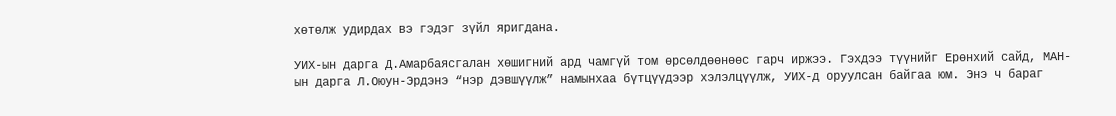хөтөлж удирдах вэ гэдэг зүйл яригдана.

УИХ-ын дарга Д.Амарбаясгалан хөшигний ард чамгүй том өрсөлдөөнөөс гарч иржээ. Гэхдээ түүнийг Ерөнхий сайд, МАН-ын дарга Л.Оюун-Эрдэнэ “нэр дэвшүүлж” намынхаа бүтцүүдээр хэлэлцүүлж, УИХ-д оруулсан байгаа юм. Энэ ч бараг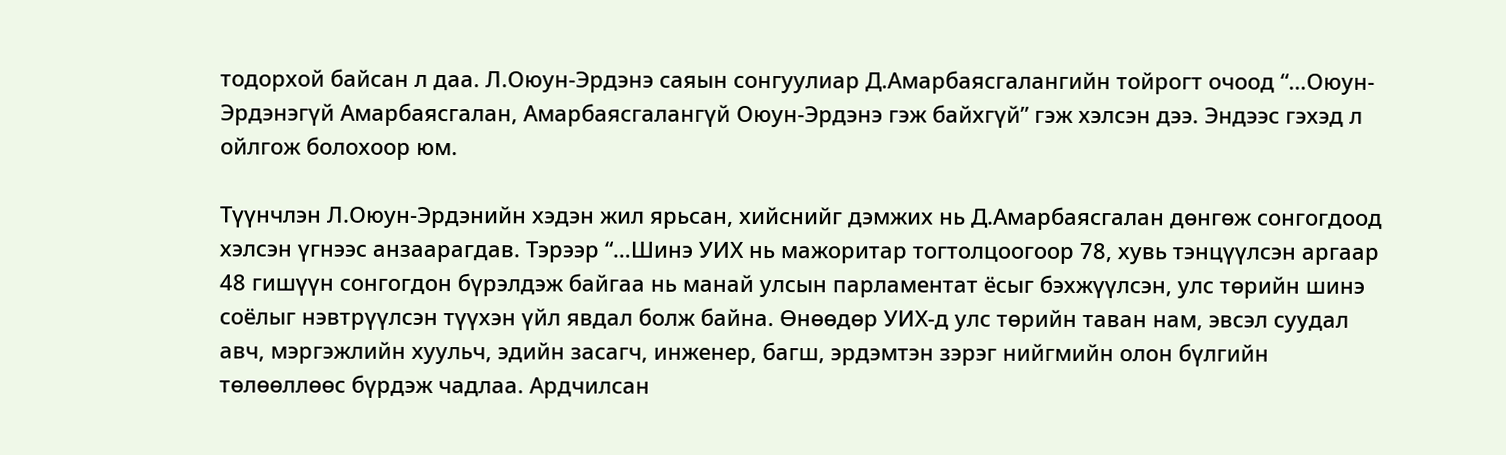тодорхой байсан л даа. Л.Оюун-Эрдэнэ саяын сонгуулиар Д.Амарбаясгалангийн тойрогт очоод “…Оюун-Эрдэнэгүй Амарбаясгалан, Амарбаясгалангүй Оюун-Эрдэнэ гэж байхгүй” гэж хэлсэн дээ. Эндээс гэхэд л ойлгож болохоор юм.

Түүнчлэн Л.Оюун-Эрдэнийн хэдэн жил ярьсан, хийснийг дэмжих нь Д.Амарбаясгалан дөнгөж сонгогдоод хэлсэн үгнээс анзаарагдав. Тэрээр “…Шинэ УИХ нь мажоритар тогтолцоогоор 78, хувь тэнцүүлсэн аргаар 48 гишүүн сонгогдон бүрэлдэж байгаа нь манай улсын парламентат ёсыг бэхжүүлсэн, улс төрийн шинэ соёлыг нэвтрүүлсэн түүхэн үйл явдал болж байна. Өнөөдөр УИХ-д улс төрийн таван нам, эвсэл суудал авч, мэргэжлийн хуульч, эдийн засагч, инженер, багш, эрдэмтэн зэрэг нийгмийн олон бүлгийн төлөөллөөс бүрдэж чадлаа. Ардчилсан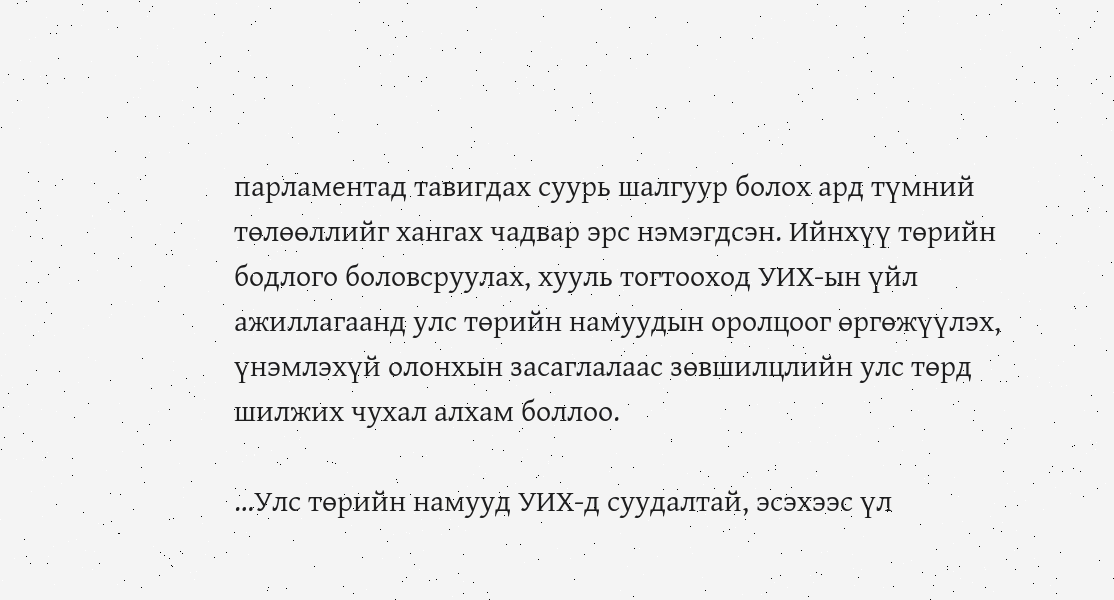парламентад тавигдах суурь шалгуур болох ард түмний төлөөллийг хангах чадвар эрс нэмэгдсэн. Ийнхүү төрийн бодлого боловсруулах, хууль тогтооход УИХ-ын үйл ажиллагаанд улс төрийн намуудын оролцоог өргөжүүлэх, үнэмлэхүй олонхын засаглалаас зөвшилцлийн улс төрд шилжих чухал алхам боллоо.

…Улс төрийн намууд УИХ-д суудалтай, эсэхээс үл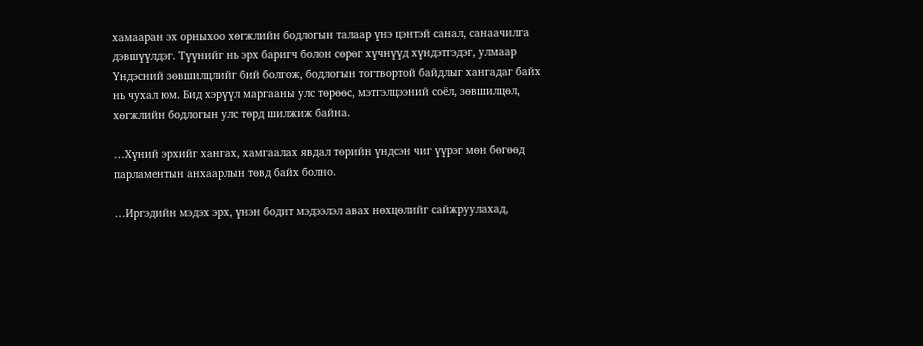хамааран эх орныхоо хөгжлийн бодлогын талаар үнэ цэнтэй санал, санаачилга дэвшүүлдэг. Түүнийг нь эрх баригч болон сөрөг хүчнүүд хүндэтгэдэг, улмаар Үндэсний зөвшилцлийг бий болгож, бодлогын тогтвортой байдлыг хангадаг байх нь чухал юм. Бид хэрүүл маргааны улс төрөөс, мэтгэлцээний соёл, зөвшилцөл, хөгжлийн бодлогын улс төрд шилжиж байна.

…Хүний эрхийг хангах, хамгаалах явдал төрийн үндсэн чиг үүрэг мөн бөгөөд парламентын анхаарлын төвд байх болно.

…Иргэдийн мэдэх эрх, үнэн бодит мэдээлэл авах нөхцөлийг сайжруулахад,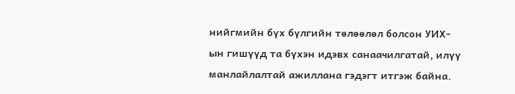нийгмийн бүх бүлгийн төлөөлөл болсон УИХ-ын гишүүд та бүхэн идэвх санаачилгатай, илүү манлайлалтай ажиллана гэдэгт итгэж байна.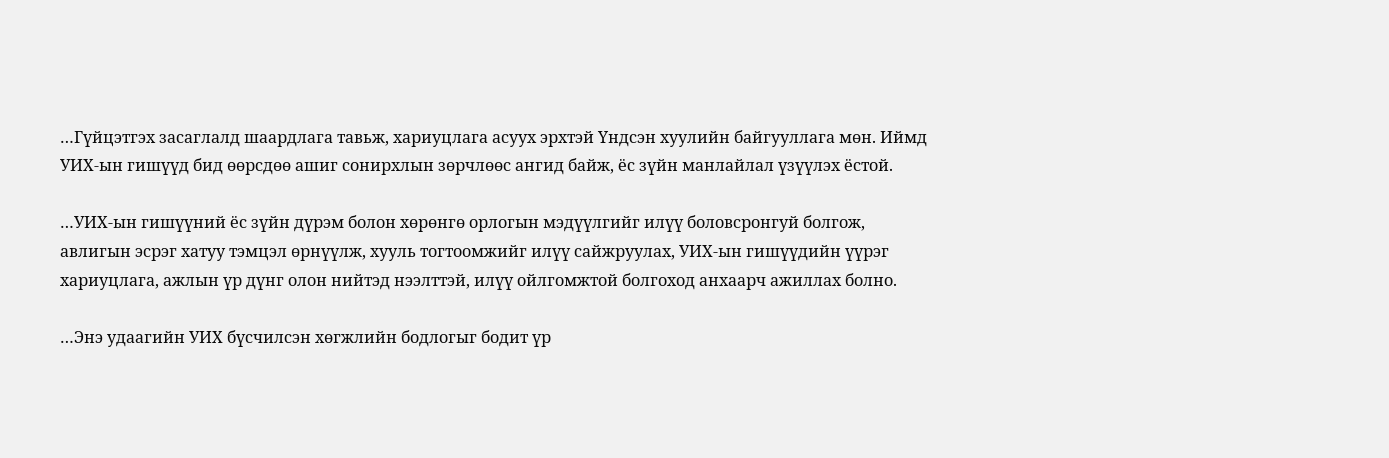…Гүйцэтгэх засаглалд шаардлага тавьж, хариуцлага асуух эрхтэй Үндсэн хуулийн байгууллага мөн. Иймд УИХ-ын гишүүд бид өөрсдөө ашиг сонирхлын зөрчлөөс ангид байж, ёс зүйн манлайлал үзүүлэх ёстой.

…УИХ-ын гишүүний ёс зүйн дүрэм болон хөрөнгө орлогын мэдүүлгийг илүү боловсронгуй болгож, авлигын эсрэг хатуу тэмцэл өрнүүлж, хууль тогтоомжийг илүү сайжруулах, УИХ-ын гишүүдийн үүрэг хариуцлага, ажлын үр дүнг олон нийтэд нээлттэй, илүү ойлгомжтой болгоход анхаарч ажиллах болно.

…Энэ удаагийн УИХ бүсчилсэн хөгжлийн бодлогыг бодит үр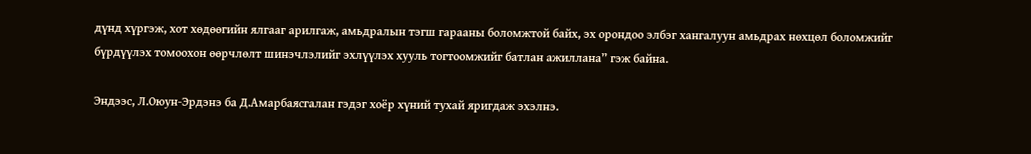дүнд хүргэж, хот хөдөөгийн ялгааг арилгаж, амьдралын тэгш гарааны боломжтой байх, эх орондоо элбэг хангалуун амьдрах нөхцөл боломжийг бүрдүүлэх томоохон өөрчлөлт шинэчлэлийг эхлүүлэх хууль тогтоомжийг батлан ажиллана” гэж байна.

Эндээс, Л.Оюун-Эрдэнэ ба Д.Амарбаясгалан гэдэг хоёр хүний тухай яригдаж эхэлнэ.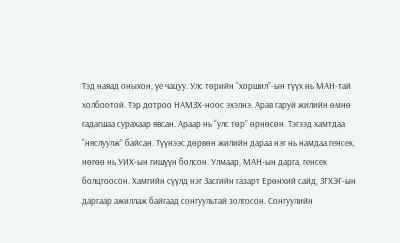Тэд наяад оныхон, үе чацуу. Улс төрийн “хоршил”-ын түүх нь МАН-тай холбоотой. Тэр дотроо НАМЗХ-ноос эхэлнэ. Арав гаруй жилийн өмнө гадагшаа сурахаар явсан. Араар нь “улс төр” өрнөсөн. Тэгээд хамтдаа “няслуулж” байсан. Түүнээс дөрвөн жилийн дараа нэг нь намдаа генсек, нөгөө нь УИХ-ын гишүүн болсон. Улмаар, МАН-ын дарга, генсек болцгоосон. Хамгийн сүүлд нэг Засгийн газарт Ерөнхий сайд, ЗГХЭГ-ын даргаар ажиллаж байгаад сонгуультай золгосон. Сонгуулийн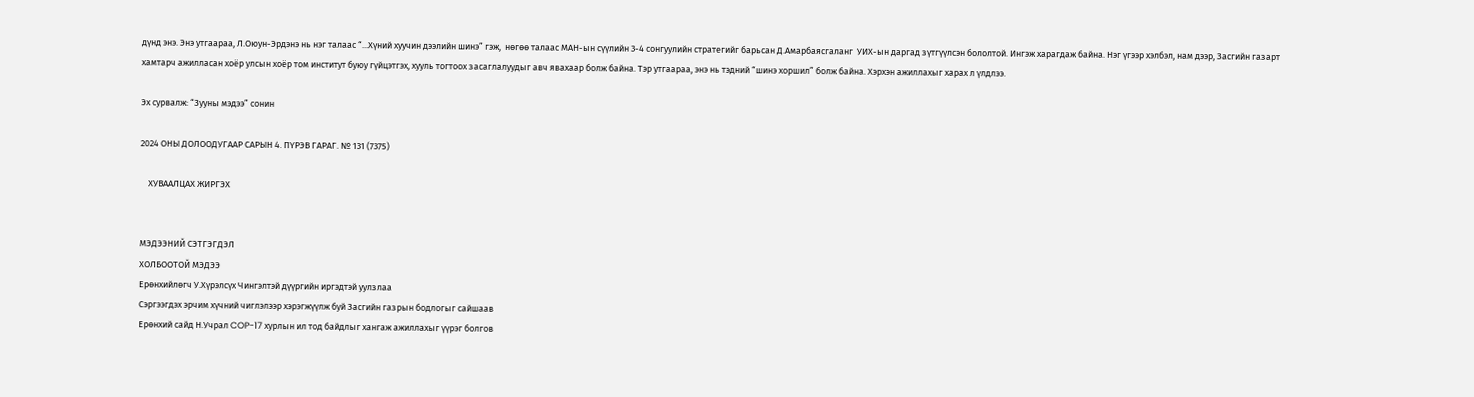дүнд энэ. Энэ утгаараа, Л.Оюун-Эрдэнэ нь нэг талаас “...Хүний хуучин дээлийн шинэ” гэж,  нөгөө талаас МАН-ын сүүлийн 3-4 сонгуулийн стратегийг барьсан Д.Амарбаясгаланг  УИХ-ын даргад зүтгүүлсэн бололтой. Ингэж харагдаж байна. Нэг үгээр хэлбэл, нам дээр, Засгийн газарт хамтарч ажилласан хоёр улсын хоёр том институт буюу гүйцэтгэх, хууль тогтоох засаглалуудыг авч явахаар болж байна. Тэр утгаараа, энэ нь тэдний “шинэ хоршил” болж байна. Хэрхэн ажиллахыг харах л үлдлээ.

Эх сурвалж: “Зууны мэдээ” сонин

2024 ОНЫ ДОЛООДУГААР САРЫН 4. ПҮРЭВ ГАРАГ. № 131 (7375)

    ХУВААЛЦАХ ЖИРГЭХ


МЭДЭЭНИЙ СЭТГЭГДЭЛ
ХОЛБООТОЙ МЭДЭЭ
Ерөнхийлөгч У.Хүрэлсүх Чингэлтэй дүүргийн иргэдтэй уулзлаа
Сэргээгдэх эрчим хүчний чиглэлээр хэрэгжүүлж буй Засгийн газрын бодлогыг сайшаав
Ерөнхий сайд Н.Учрал COP-17 хурлын ил тод байдлыг хангаж ажиллахыг үүрэг болгов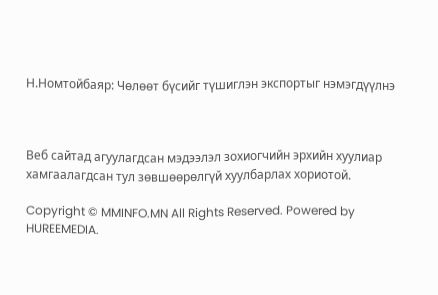Н.Номтойбаяр: Чөлөөт бүсийг түшиглэн экспортыг нэмэгдүүлнэ



Веб сайтад агуулагдсан мэдээлэл зохиогчийн эрхийн хуулиар хамгаалагдсан тул зөвшөөрөлгүй хуулбарлах хориотой.

Copyright © MMINFO.MN All Rights Reserved. Powered by HUREEMEDIA.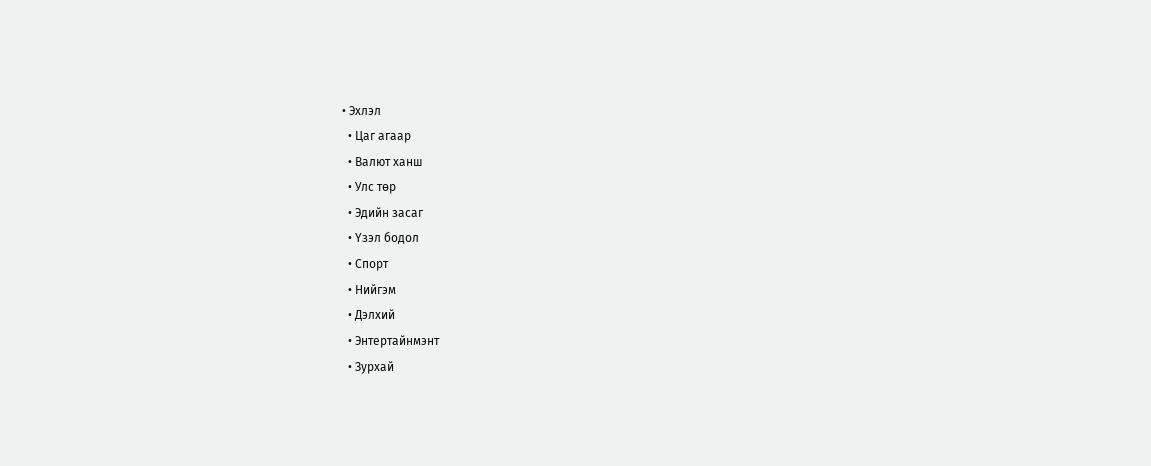• Эхлэл
  • Цаг агаар
  • Валют ханш
  • Улс төр
  • Эдийн засаг
  • Үзэл бодол
  • Спорт
  • Нийгэм
  • Дэлхий
  • Энтертайнмэнт
  • Зурхай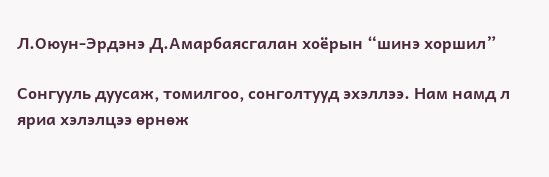Л.Оюун-Эрдэнэ Д.Амарбаясгалан хоёрын “шинэ хоршил”

Сонгууль дуусаж, томилгоо, сонголтууд эхэллээ. Нам намд л яриа хэлэлцээ өрнөж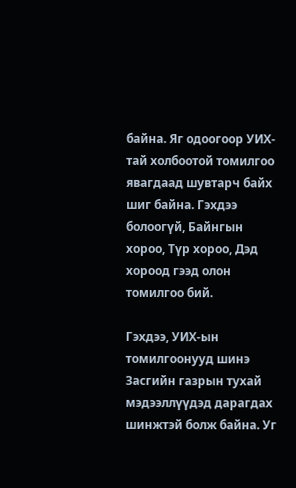байна. Яг одоогоор УИХ-тай холбоотой томилгоо явагдаад шувтарч байх шиг байна. Гэхдээ болоогүй, Байнгын хороо, Түр хороо, Дэд хороод гээд олон томилгоо бий.

Гэхдээ, УИХ-ын томилгоонууд шинэ Засгийн газрын тухай мэдээллүүдэд дарагдах шинжтэй болж байна. Уг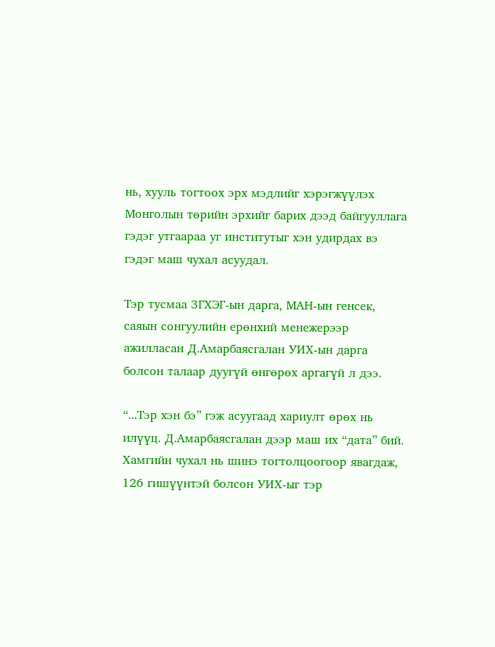нь, хууль тогтоох эрх мэдлийг хэрэгжүүлэх Монголын төрийн эрхийг барих дээд байгууллага гэдэг утгаараа уг институтыг хэн удирдах вэ гэдэг маш чухал асуудал.

Тэр тусмаа ЗГХЭГ-ын дарга, МАН-ын генсек, саяын сонгуулийн ерөнхий менежерээр ажилласан Д.Амарбаясгалан УИХ-ын дарга болсон талаар дуугүй өнгөрөх аргагүй л дээ.

“...Тэр хэн бэ” гэж асуугаад хариулт өрөх нь илүүц. Д.Амарбаясгалан дээр маш их “дата” бий. Хамгийн чухал нь шинэ тогтолцоогоор явагдаж, 126 гишүүнтэй болсон УИХ-ыг тэр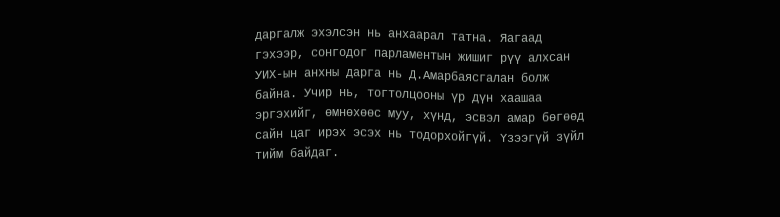даргалж эхэлсэн нь анхаарал татна. Яагаад гэхээр, сонгодог парламентын жишиг рүү алхсан УИХ-ын анхны дарга нь Д.Амарбаясгалан болж байна. Учир нь, тогтолцооны үр дүн хаашаа эргэхийг, өмнөхөөс муу, хүнд, эсвэл амар бөгөөд сайн цаг ирэх эсэх нь тодорхойгүй. Үзээгүй зүйл тийм байдаг.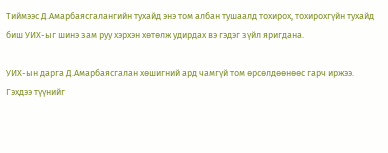Тиймээс Д.Амарбаясгалангийн тухайд энэ том албан тушаалд тохирох, тохирохгүйн тухайд биш УИХ-ыг шинэ зам руу хэрхэн хөтөлж удирдах вэ гэдэг зүйл яригдана.

УИХ-ын дарга Д.Амарбаясгалан хөшигний ард чамгүй том өрсөлдөөнөөс гарч иржээ. Гэхдээ түүнийг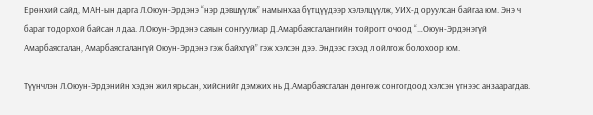Ерөнхий сайд, МАН-ын дарга Л.Оюун-Эрдэнэ “нэр дэвшүүлж” намынхаа бүтцүүдээр хэлэлцүүлж, УИХ-д оруулсан байгаа юм. Энэ ч бараг тодорхой байсан л даа. Л.Оюун-Эрдэнэ саяын сонгуулиар Д.Амарбаясгалангийн тойрогт очоод “…Оюун-Эрдэнэгүй Амарбаясгалан, Амарбаясгалангүй Оюун-Эрдэнэ гэж байхгүй” гэж хэлсэн дээ. Эндээс гэхэд л ойлгож болохоор юм.

Түүнчлэн Л.Оюун-Эрдэнийн хэдэн жил ярьсан, хийснийг дэмжих нь Д.Амарбаясгалан дөнгөж сонгогдоод хэлсэн үгнээс анзаарагдав.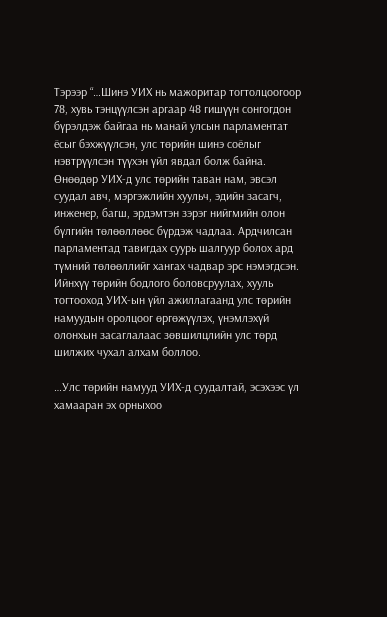Тэрээр “…Шинэ УИХ нь мажоритар тогтолцоогоор 78, хувь тэнцүүлсэн аргаар 48 гишүүн сонгогдон бүрэлдэж байгаа нь манай улсын парламентат ёсыг бэхжүүлсэн, улс төрийн шинэ соёлыг нэвтрүүлсэн түүхэн үйл явдал болж байна. Өнөөдөр УИХ-д улс төрийн таван нам, эвсэл суудал авч, мэргэжлийн хуульч, эдийн засагч, инженер, багш, эрдэмтэн зэрэг нийгмийн олон бүлгийн төлөөллөөс бүрдэж чадлаа. Ардчилсан парламентад тавигдах суурь шалгуур болох ард түмний төлөөллийг хангах чадвар эрс нэмэгдсэн. Ийнхүү төрийн бодлого боловсруулах, хууль тогтооход УИХ-ын үйл ажиллагаанд улс төрийн намуудын оролцоог өргөжүүлэх, үнэмлэхүй олонхын засаглалаас зөвшилцлийн улс төрд шилжих чухал алхам боллоо.

…Улс төрийн намууд УИХ-д суудалтай, эсэхээс үл хамааран эх орныхоо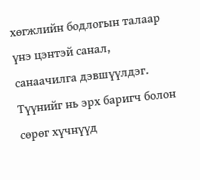хөгжлийн бодлогын талаар үнэ цэнтэй санал, санаачилга дэвшүүлдэг. Түүнийг нь эрх баригч болон сөрөг хүчнүүд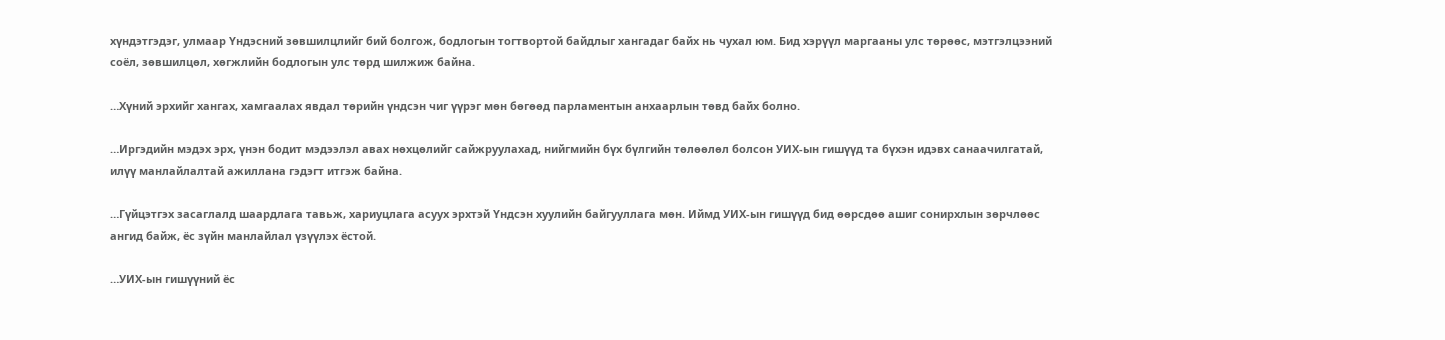хүндэтгэдэг, улмаар Үндэсний зөвшилцлийг бий болгож, бодлогын тогтвортой байдлыг хангадаг байх нь чухал юм. Бид хэрүүл маргааны улс төрөөс, мэтгэлцээний соёл, зөвшилцөл, хөгжлийн бодлогын улс төрд шилжиж байна.

…Хүний эрхийг хангах, хамгаалах явдал төрийн үндсэн чиг үүрэг мөн бөгөөд парламентын анхаарлын төвд байх болно.

…Иргэдийн мэдэх эрх, үнэн бодит мэдээлэл авах нөхцөлийг сайжруулахад, нийгмийн бүх бүлгийн төлөөлөл болсон УИХ-ын гишүүд та бүхэн идэвх санаачилгатай, илүү манлайлалтай ажиллана гэдэгт итгэж байна.

…Гүйцэтгэх засаглалд шаардлага тавьж, хариуцлага асуух эрхтэй Үндсэн хуулийн байгууллага мөн. Иймд УИХ-ын гишүүд бид өөрсдөө ашиг сонирхлын зөрчлөөс ангид байж, ёс зүйн манлайлал үзүүлэх ёстой.

…УИХ-ын гишүүний ёс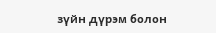зүйн дүрэм болон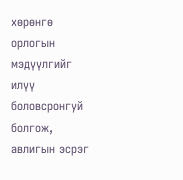хөрөнгө орлогын мэдүүлгийг илүү боловсронгуй болгож, авлигын эсрэг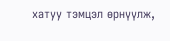хатуу тэмцэл өрнүүлж,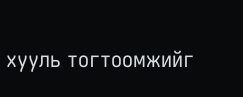хууль тогтоомжийг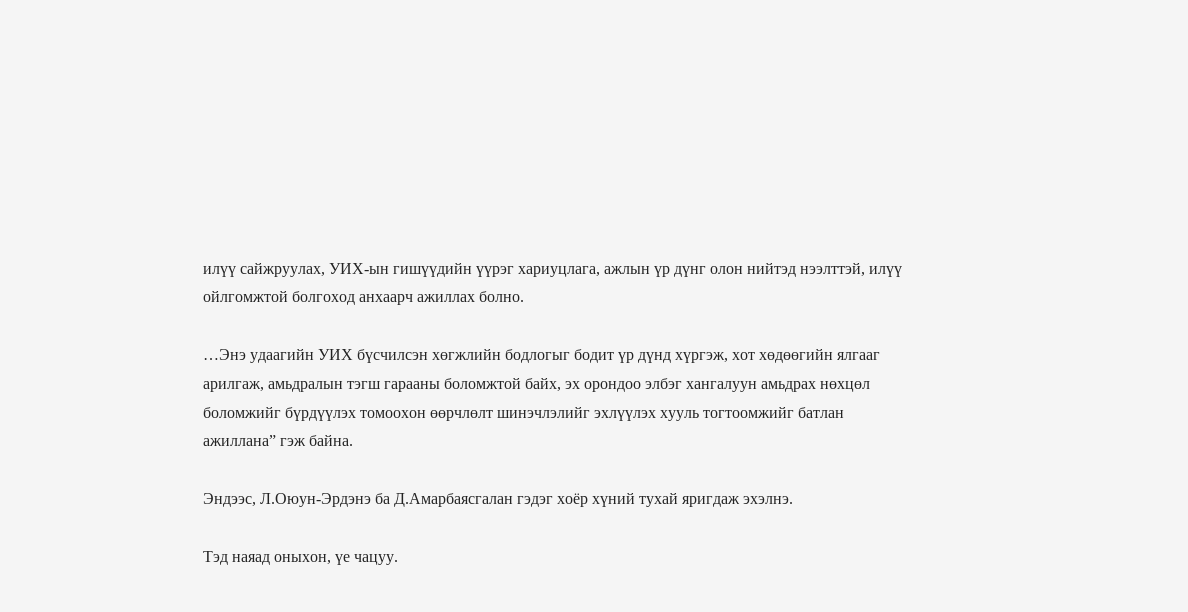илүү сайжруулах, УИХ-ын гишүүдийн үүрэг хариуцлага, ажлын үр дүнг олон нийтэд нээлттэй, илүү ойлгомжтой болгоход анхаарч ажиллах болно.

…Энэ удаагийн УИХ бүсчилсэн хөгжлийн бодлогыг бодит үр дүнд хүргэж, хот хөдөөгийн ялгааг арилгаж, амьдралын тэгш гарааны боломжтой байх, эх орондоо элбэг хангалуун амьдрах нөхцөл боломжийг бүрдүүлэх томоохон өөрчлөлт шинэчлэлийг эхлүүлэх хууль тогтоомжийг батлан ажиллана” гэж байна.

Эндээс, Л.Оюун-Эрдэнэ ба Д.Амарбаясгалан гэдэг хоёр хүний тухай яригдаж эхэлнэ.

Тэд наяад оныхон, үе чацуу.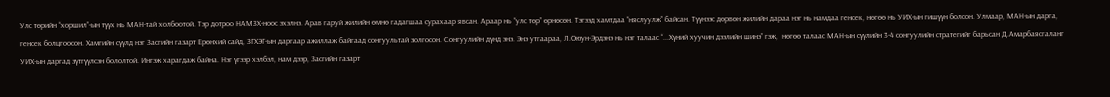Улс төрийн “хоршил”-ын түүх нь МАН-тай холбоотой. Тэр дотроо НАМЗХ-ноос эхэлнэ. Арав гаруй жилийн өмнө гадагшаа сурахаар явсан. Араар нь “улс төр” өрнөсөн. Тэгээд хамтдаа “няслуулж” байсан. Түүнээс дөрвөн жилийн дараа нэг нь намдаа генсек, нөгөө нь УИХ-ын гишүүн болсон. Улмаар, МАН-ын дарга, генсек болцгоосон. Хамгийн сүүлд нэг Засгийн газарт Ерөнхий сайд, ЗГХЭГ-ын даргаар ажиллаж байгаад сонгуультай золгосон. Сонгуулийн дүнд энэ. Энэ утгаараа, Л.Оюун-Эрдэнэ нь нэг талаас “...Хүний хуучин дээлийн шинэ” гэж,  нөгөө талаас МАН-ын сүүлийн 3-4 сонгуулийн стратегийг барьсан Д.Амарбаясгаланг  УИХ-ын даргад зүтгүүлсэн бололтой. Ингэж харагдаж байна. Нэг үгээр хэлбэл, нам дээр, Засгийн газарт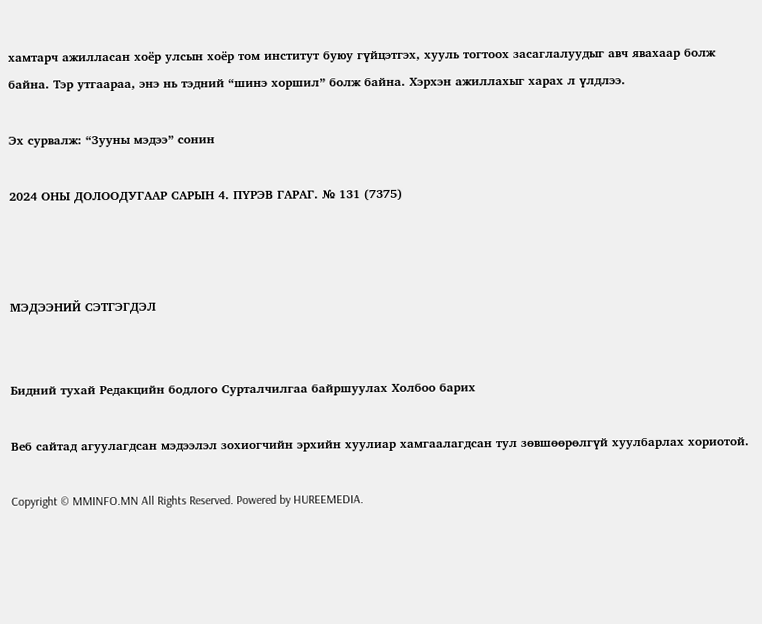хамтарч ажилласан хоёр улсын хоёр том институт буюу гүйцэтгэх, хууль тогтоох засаглалуудыг авч явахаар болж байна. Тэр утгаараа, энэ нь тэдний “шинэ хоршил” болж байна. Хэрхэн ажиллахыг харах л үлдлээ.

Эх сурвалж: “Зууны мэдээ” сонин

2024 ОНЫ ДОЛООДУГААР САРЫН 4. ПҮРЭВ ГАРАГ. № 131 (7375)



МЭДЭЭНИЙ СЭТГЭГДЭЛ


Бидний тухай Редакцийн бодлого Сурталчилгаа байршуулах Холбоо барих

Веб сайтад агуулагдсан мэдээлэл зохиогчийн эрхийн хуулиар хамгаалагдсан тул зөвшөөрөлгүй хуулбарлах хориотой.

Copyright © MMINFO.MN All Rights Reserved. Powered by HUREEMEDIA.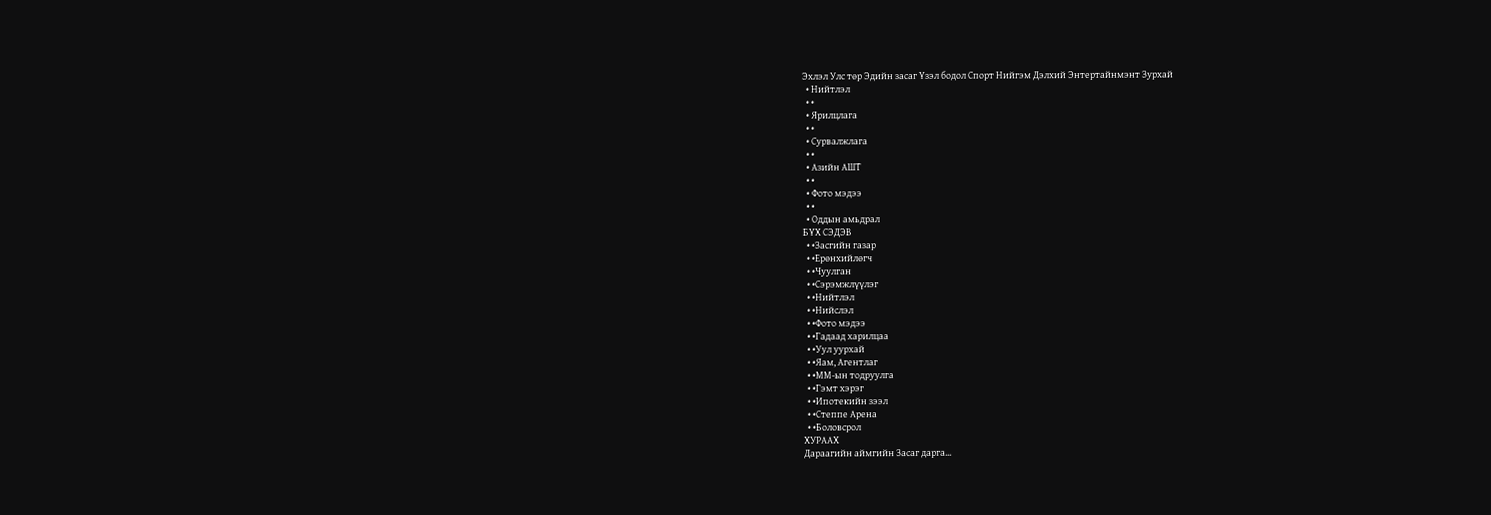Эхлэл Улс төр Эдийн засаг Үзэл бодол Спорт Нийгэм Дэлхий Энтертайнмэнт Зурхай
  • Нийтлэл
  • •
  • Ярилцлага
  • •
  • Сурвалжлага
  • •
  • Азийн АШТ
  • •
  • Фото мэдээ
  • •
  • Оддын амьдрал
БҮХ СЭДЭВ
  • •Засгийн газар
  • •Ерөнхийлөгч
  • •Чуулган
  • •Сэрэмжлүүлэг
  • •Нийтлэл
  • •Нийслэл
  • •Фото мэдээ
  • •Гадаад харилцаа
  • •Уул уурхай
  • •Яам, Агентлаг
  • •ММ-ын тодруулга
  • •Гэмт хэрэг
  • •Ипотекийн зээл
  • •Степпе Арена
  • •Боловсрол
ХУРААХ
Дараагийн аймгийн Засаг дарга...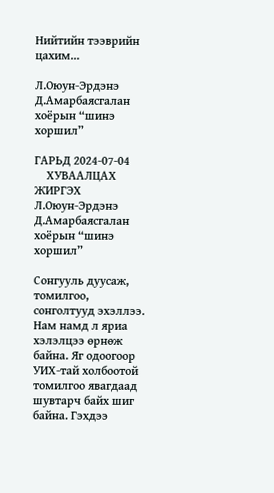Нийтийн тээврийн цахим...

Л.Оюун-Эрдэнэ Д.Амарбаясгалан хоёрын “шинэ хоршил”

ГАРЬД 2024-07-04
    ХУВААЛЦАХ ЖИРГЭХ
Л.Оюун-Эрдэнэ Д.Амарбаясгалан хоёрын “шинэ хоршил”

Сонгууль дуусаж, томилгоо, сонголтууд эхэллээ. Нам намд л яриа хэлэлцээ өрнөж байна. Яг одоогоор УИХ-тай холбоотой томилгоо явагдаад шувтарч байх шиг байна. Гэхдээ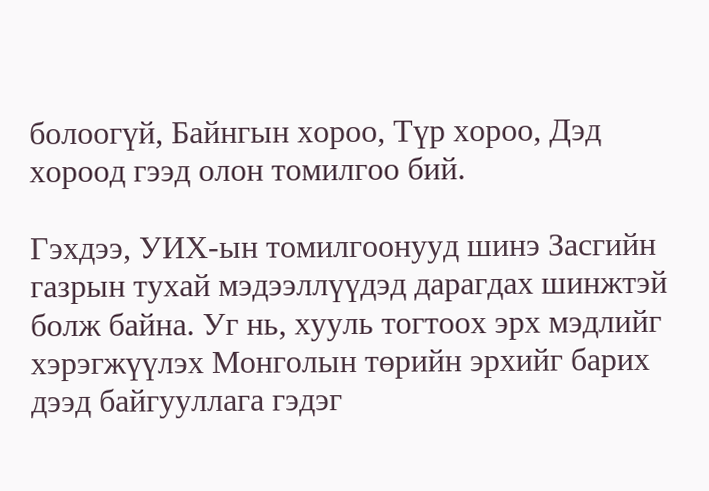болоогүй, Байнгын хороо, Түр хороо, Дэд хороод гээд олон томилгоо бий.

Гэхдээ, УИХ-ын томилгоонууд шинэ Засгийн газрын тухай мэдээллүүдэд дарагдах шинжтэй болж байна. Уг нь, хууль тогтоох эрх мэдлийг хэрэгжүүлэх Монголын төрийн эрхийг барих дээд байгууллага гэдэг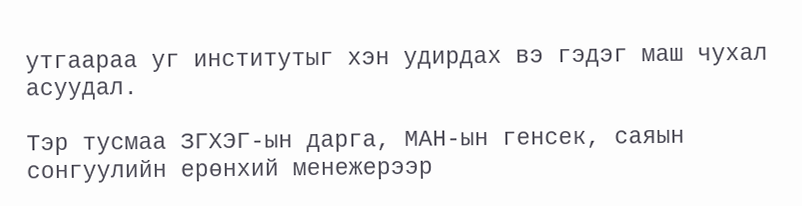утгаараа уг институтыг хэн удирдах вэ гэдэг маш чухал асуудал.

Тэр тусмаа ЗГХЭГ-ын дарга, МАН-ын генсек, саяын сонгуулийн ерөнхий менежерээр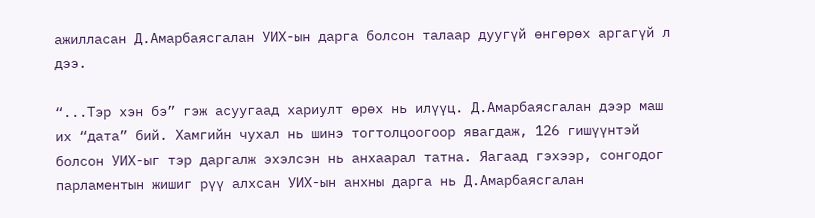ажилласан Д.Амарбаясгалан УИХ-ын дарга болсон талаар дуугүй өнгөрөх аргагүй л дээ.

“...Тэр хэн бэ” гэж асуугаад хариулт өрөх нь илүүц. Д.Амарбаясгалан дээр маш их “дата” бий. Хамгийн чухал нь шинэ тогтолцоогоор явагдаж, 126 гишүүнтэй болсон УИХ-ыг тэр даргалж эхэлсэн нь анхаарал татна. Яагаад гэхээр, сонгодог парламентын жишиг рүү алхсан УИХ-ын анхны дарга нь Д.Амарбаясгалан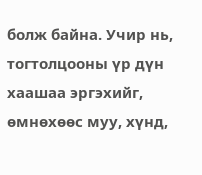болж байна. Учир нь, тогтолцооны үр дүн хаашаа эргэхийг, өмнөхөөс муу, хүнд,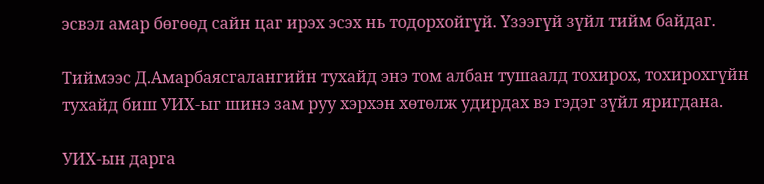эсвэл амар бөгөөд сайн цаг ирэх эсэх нь тодорхойгүй. Үзээгүй зүйл тийм байдаг.

Тиймээс Д.Амарбаясгалангийн тухайд энэ том албан тушаалд тохирох, тохирохгүйн тухайд биш УИХ-ыг шинэ зам руу хэрхэн хөтөлж удирдах вэ гэдэг зүйл яригдана.

УИХ-ын дарга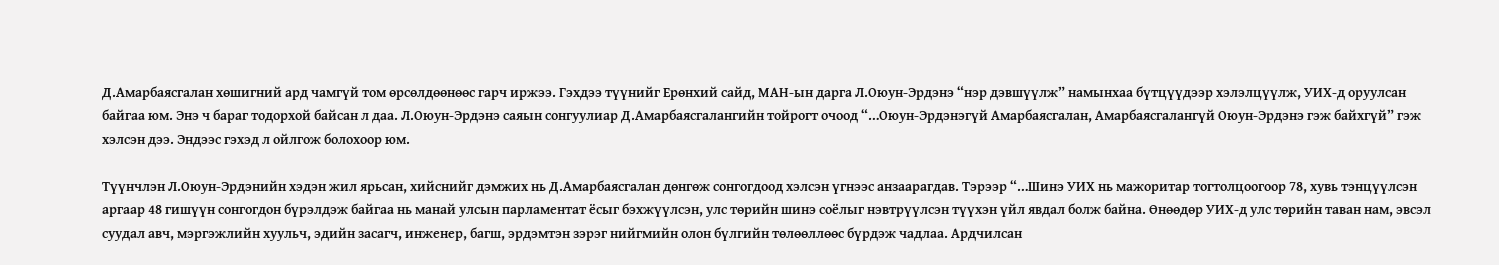Д.Амарбаясгалан хөшигний ард чамгүй том өрсөлдөөнөөс гарч иржээ. Гэхдээ түүнийг Ерөнхий сайд, МАН-ын дарга Л.Оюун-Эрдэнэ “нэр дэвшүүлж” намынхаа бүтцүүдээр хэлэлцүүлж, УИХ-д оруулсан байгаа юм. Энэ ч бараг тодорхой байсан л даа. Л.Оюун-Эрдэнэ саяын сонгуулиар Д.Амарбаясгалангийн тойрогт очоод “…Оюун-Эрдэнэгүй Амарбаясгалан, Амарбаясгалангүй Оюун-Эрдэнэ гэж байхгүй” гэж хэлсэн дээ. Эндээс гэхэд л ойлгож болохоор юм.

Түүнчлэн Л.Оюун-Эрдэнийн хэдэн жил ярьсан, хийснийг дэмжих нь Д.Амарбаясгалан дөнгөж сонгогдоод хэлсэн үгнээс анзаарагдав. Тэрээр “…Шинэ УИХ нь мажоритар тогтолцоогоор 78, хувь тэнцүүлсэн аргаар 48 гишүүн сонгогдон бүрэлдэж байгаа нь манай улсын парламентат ёсыг бэхжүүлсэн, улс төрийн шинэ соёлыг нэвтрүүлсэн түүхэн үйл явдал болж байна. Өнөөдөр УИХ-д улс төрийн таван нам, эвсэл суудал авч, мэргэжлийн хуульч, эдийн засагч, инженер, багш, эрдэмтэн зэрэг нийгмийн олон бүлгийн төлөөллөөс бүрдэж чадлаа. Ардчилсан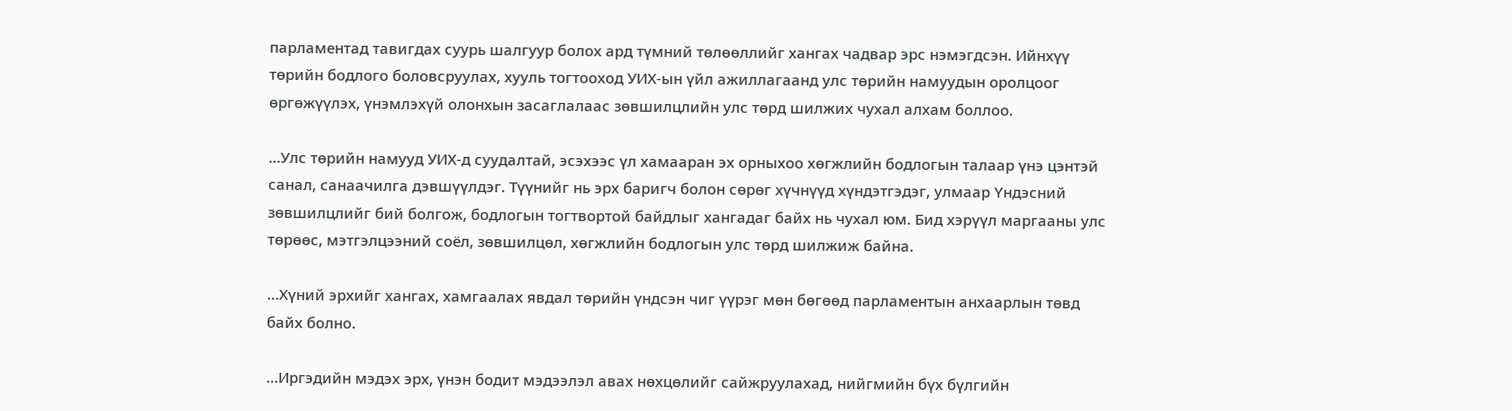парламентад тавигдах суурь шалгуур болох ард түмний төлөөллийг хангах чадвар эрс нэмэгдсэн. Ийнхүү төрийн бодлого боловсруулах, хууль тогтооход УИХ-ын үйл ажиллагаанд улс төрийн намуудын оролцоог өргөжүүлэх, үнэмлэхүй олонхын засаглалаас зөвшилцлийн улс төрд шилжих чухал алхам боллоо.

…Улс төрийн намууд УИХ-д суудалтай, эсэхээс үл хамааран эх орныхоо хөгжлийн бодлогын талаар үнэ цэнтэй санал, санаачилга дэвшүүлдэг. Түүнийг нь эрх баригч болон сөрөг хүчнүүд хүндэтгэдэг, улмаар Үндэсний зөвшилцлийг бий болгож, бодлогын тогтвортой байдлыг хангадаг байх нь чухал юм. Бид хэрүүл маргааны улс төрөөс, мэтгэлцээний соёл, зөвшилцөл, хөгжлийн бодлогын улс төрд шилжиж байна.

…Хүний эрхийг хангах, хамгаалах явдал төрийн үндсэн чиг үүрэг мөн бөгөөд парламентын анхаарлын төвд байх болно.

…Иргэдийн мэдэх эрх, үнэн бодит мэдээлэл авах нөхцөлийг сайжруулахад, нийгмийн бүх бүлгийн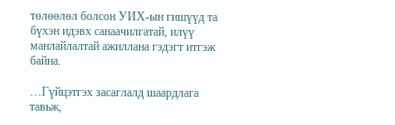төлөөлөл болсон УИХ-ын гишүүд та бүхэн идэвх санаачилгатай, илүү манлайлалтай ажиллана гэдэгт итгэж байна.

…Гүйцэтгэх засаглалд шаардлага тавьж,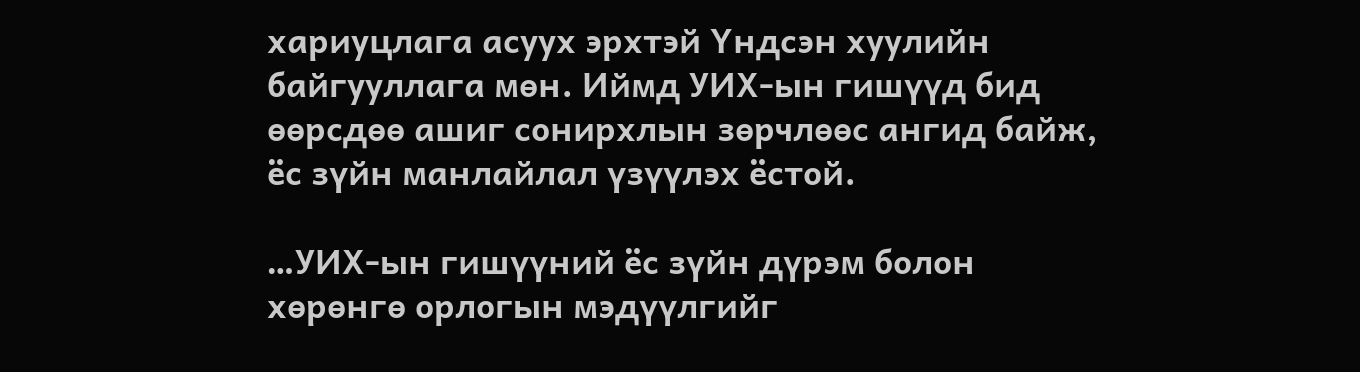хариуцлага асуух эрхтэй Үндсэн хуулийн байгууллага мөн. Иймд УИХ-ын гишүүд бид өөрсдөө ашиг сонирхлын зөрчлөөс ангид байж, ёс зүйн манлайлал үзүүлэх ёстой.

…УИХ-ын гишүүний ёс зүйн дүрэм болон хөрөнгө орлогын мэдүүлгийг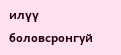илүү боловсронгуй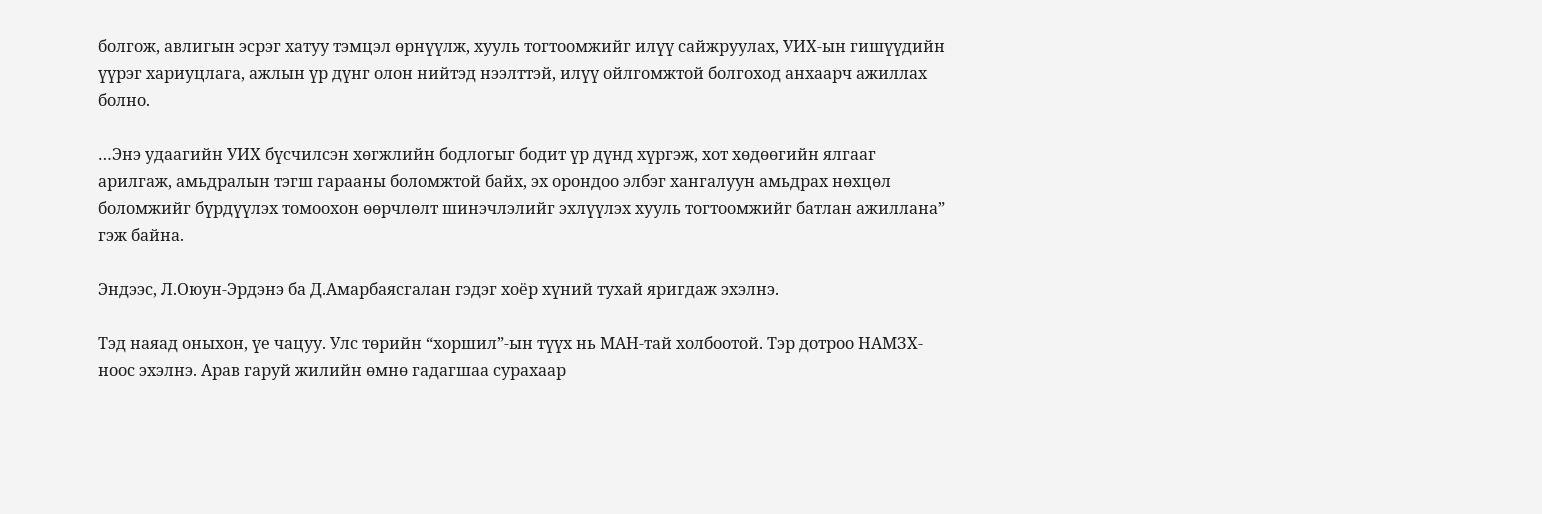болгож, авлигын эсрэг хатуу тэмцэл өрнүүлж, хууль тогтоомжийг илүү сайжруулах, УИХ-ын гишүүдийн үүрэг хариуцлага, ажлын үр дүнг олон нийтэд нээлттэй, илүү ойлгомжтой болгоход анхаарч ажиллах болно.

…Энэ удаагийн УИХ бүсчилсэн хөгжлийн бодлогыг бодит үр дүнд хүргэж, хот хөдөөгийн ялгааг арилгаж, амьдралын тэгш гарааны боломжтой байх, эх орондоо элбэг хангалуун амьдрах нөхцөл боломжийг бүрдүүлэх томоохон өөрчлөлт шинэчлэлийг эхлүүлэх хууль тогтоомжийг батлан ажиллана” гэж байна.

Эндээс, Л.Оюун-Эрдэнэ ба Д.Амарбаясгалан гэдэг хоёр хүний тухай яригдаж эхэлнэ.

Тэд наяад оныхон, үе чацуу. Улс төрийн “хоршил”-ын түүх нь МАН-тай холбоотой. Тэр дотроо НАМЗХ-ноос эхэлнэ. Арав гаруй жилийн өмнө гадагшаа сурахаар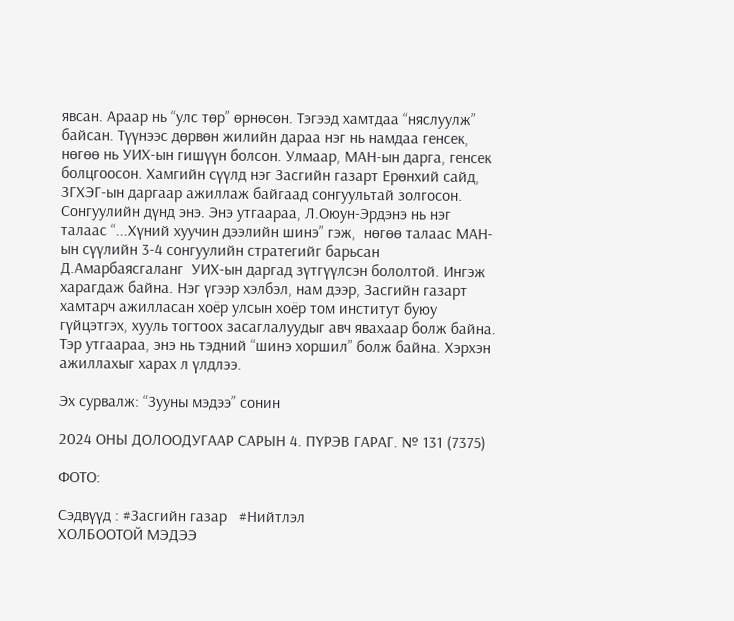явсан. Араар нь “улс төр” өрнөсөн. Тэгээд хамтдаа “няслуулж” байсан. Түүнээс дөрвөн жилийн дараа нэг нь намдаа генсек, нөгөө нь УИХ-ын гишүүн болсон. Улмаар, МАН-ын дарга, генсек болцгоосон. Хамгийн сүүлд нэг Засгийн газарт Ерөнхий сайд, ЗГХЭГ-ын даргаар ажиллаж байгаад сонгуультай золгосон. Сонгуулийн дүнд энэ. Энэ утгаараа, Л.Оюун-Эрдэнэ нь нэг талаас “...Хүний хуучин дээлийн шинэ” гэж,  нөгөө талаас МАН-ын сүүлийн 3-4 сонгуулийн стратегийг барьсан Д.Амарбаясгаланг  УИХ-ын даргад зүтгүүлсэн бололтой. Ингэж харагдаж байна. Нэг үгээр хэлбэл, нам дээр, Засгийн газарт хамтарч ажилласан хоёр улсын хоёр том институт буюу гүйцэтгэх, хууль тогтоох засаглалуудыг авч явахаар болж байна. Тэр утгаараа, энэ нь тэдний “шинэ хоршил” болж байна. Хэрхэн ажиллахыг харах л үлдлээ.

Эх сурвалж: “Зууны мэдээ” сонин

2024 ОНЫ ДОЛООДУГААР САРЫН 4. ПҮРЭВ ГАРАГ. № 131 (7375)

ФОТО:

Сэдвүүд : #Засгийн газар   #Нийтлэл
ХОЛБООТОЙ МЭДЭЭ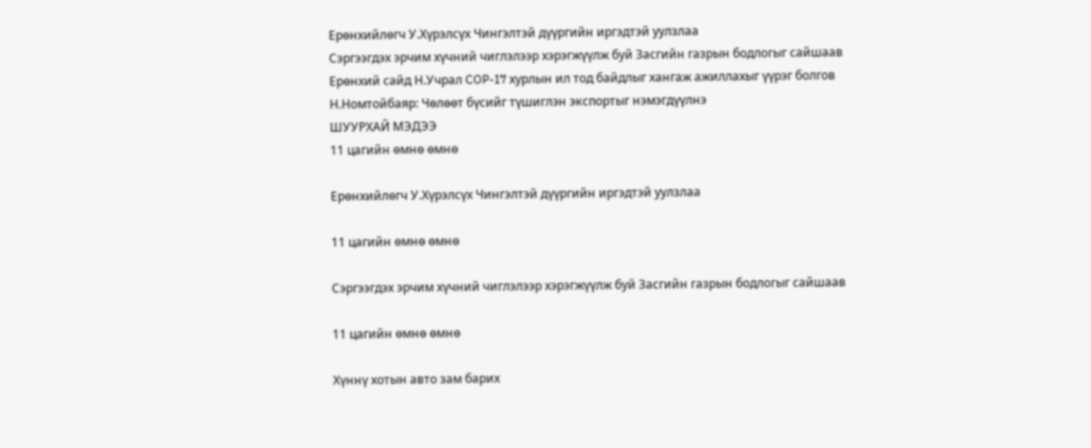Ерөнхийлөгч У.Хүрэлсүх Чингэлтэй дүүргийн иргэдтэй уулзлаа
Сэргээгдэх эрчим хүчний чиглэлээр хэрэгжүүлж буй Засгийн газрын бодлогыг сайшаав
Ерөнхий сайд Н.Учрал COP-17 хурлын ил тод байдлыг хангаж ажиллахыг үүрэг болгов
Н.Номтойбаяр: Чөлөөт бүсийг түшиглэн экспортыг нэмэгдүүлнэ
ШУУРХАЙ МЭДЭЭ
11 цагийн өмнө өмнө

Ерөнхийлөгч У.Хүрэлсүх Чингэлтэй дүүргийн иргэдтэй уулзлаа

11 цагийн өмнө өмнө

Сэргээгдэх эрчим хүчний чиглэлээр хэрэгжүүлж буй Засгийн газрын бодлогыг сайшаав

11 цагийн өмнө өмнө

Хүннү хотын авто зам барих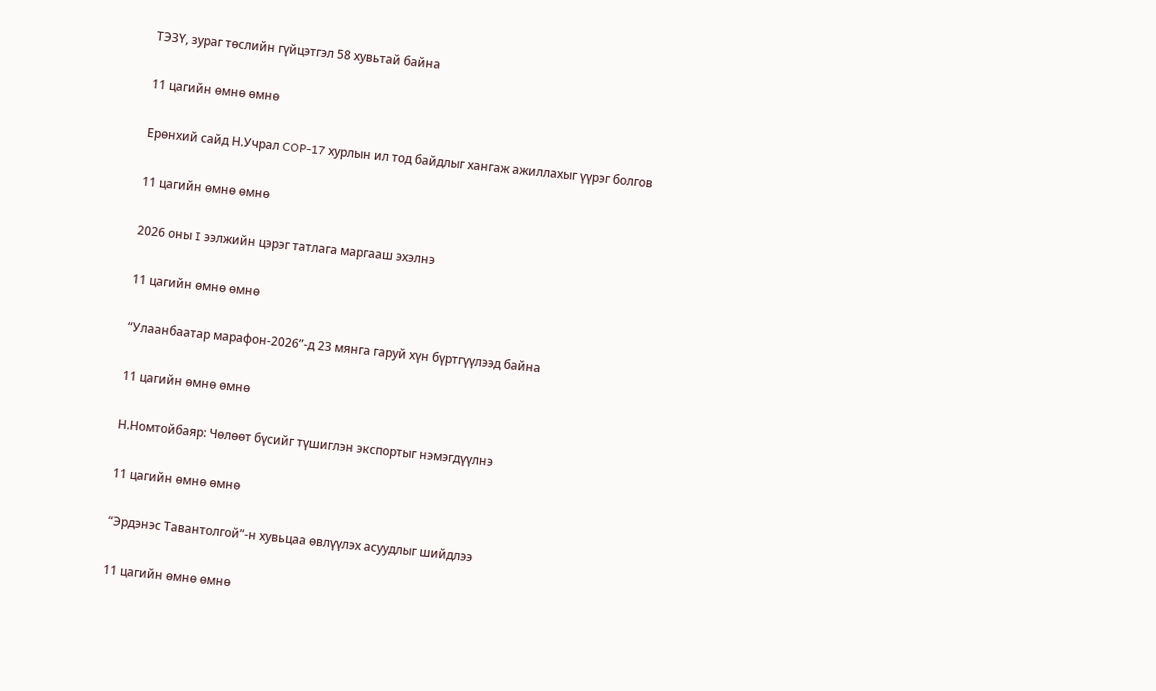ТЭЗҮ, зураг төслийн гүйцэтгэл 58 хувьтай байна

11 цагийн өмнө өмнө

Ерөнхий сайд Н.Учрал COP-17 хурлын ил тод байдлыг хангаж ажиллахыг үүрэг болгов

11 цагийн өмнө өмнө

2026 оны I ээлжийн цэрэг татлага маргааш эхэлнэ

11 цагийн өмнө өмнө

“Улаанбаатар марафон-2026”-д 23 мянга гаруй хүн бүртгүүлээд байна

11 цагийн өмнө өмнө

Н.Номтойбаяр: Чөлөөт бүсийг түшиглэн экспортыг нэмэгдүүлнэ

11 цагийн өмнө өмнө

“Эрдэнэс Тавантолгой”-н хувьцаа өвлүүлэх асуудлыг шийдлээ

11 цагийн өмнө өмнө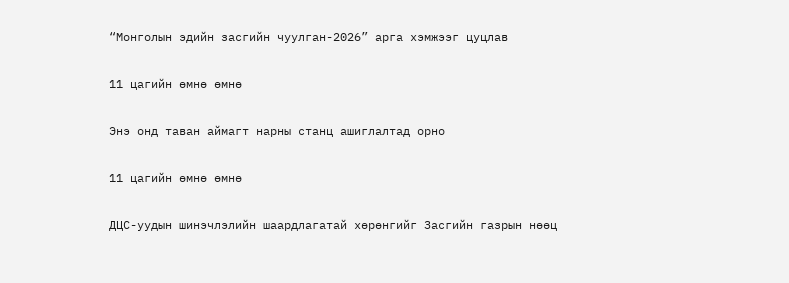“Монголын эдийн засгийн чуулган-2026” арга хэмжээг цуцлав

11 цагийн өмнө өмнө

Энэ онд таван аймагт нарны станц ашиглалтад орно

11 цагийн өмнө өмнө

ДЦС-уудын шинэчлэлийн шаардлагатай хөрөнгийг Засгийн газрын нөөц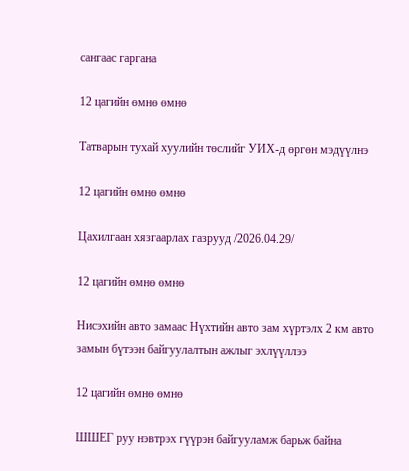сангаас гаргана

12 цагийн өмнө өмнө

Татварын тухай хуулийн төслийг УИХ-д өргөн мэдүүлнэ

12 цагийн өмнө өмнө

Цахилгаан хязгаарлах газрууд /2026.04.29/

12 цагийн өмнө өмнө

Нисэхийн авто замаас Нүхтийн авто зам хүртэлх 2 км авто замын бүтээн байгуулалтын ажлыг эхлүүллээ

12 цагийн өмнө өмнө

ШШЕГ руу нэвтрэх гүүрэн байгууламж барьж байна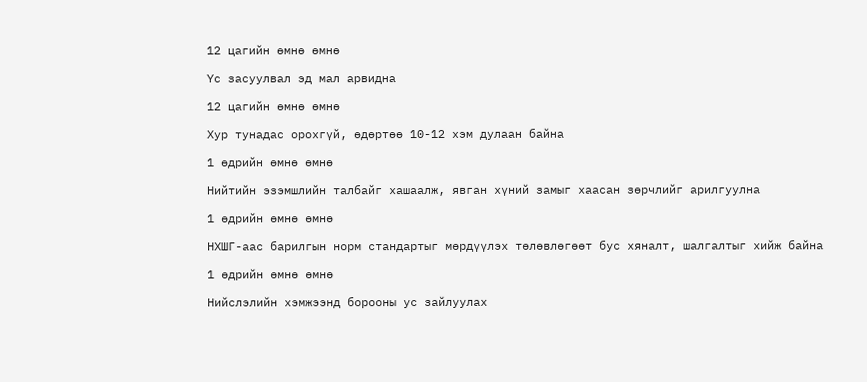12 цагийн өмнө өмнө

Үс засуулвал эд мал арвидна

12 цагийн өмнө өмнө

Хур тунадас орохгүй, өдөртөө 10-12 хэм дулаан байна

1 өдрийн өмнө өмнө

Нийтийн эзэмшлийн талбайг хашаалж, явган хүний замыг хаасан зөрчлийг арилгуулна

1 өдрийн өмнө өмнө

НХШГ-аас барилгын норм стандартыг мөрдүүлэх төлөвлөгөөт бус хяналт, шалгалтыг хийж байна

1 өдрийн өмнө өмнө

Нийслэлийн хэмжээнд борооны ус зайлуулах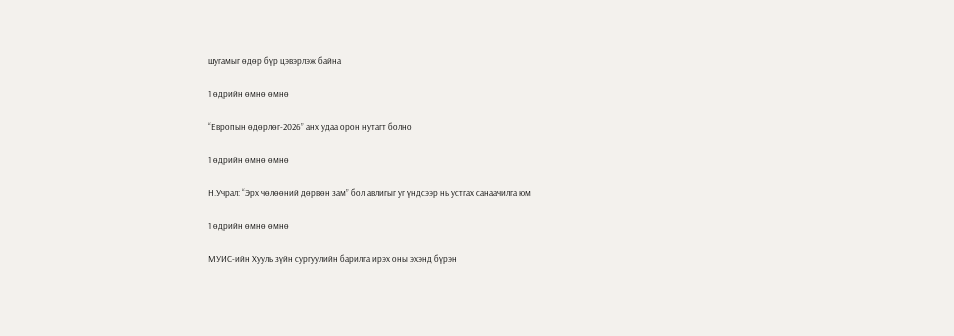шугамыг өдөр бүр цэвэрлэж байна

1 өдрийн өмнө өмнө

“Европын өдөрлөг-2026” анх удаа орон нутагт болно

1 өдрийн өмнө өмнө

Н.Учрал: “Эрх чөлөөний дөрвөн зам” бол авлигыг уг үндсээр нь устгах санаачилга юм

1 өдрийн өмнө өмнө

МУИС-ийн Хууль зүйн сургуулийн барилга ирэх оны эхэнд бүрэн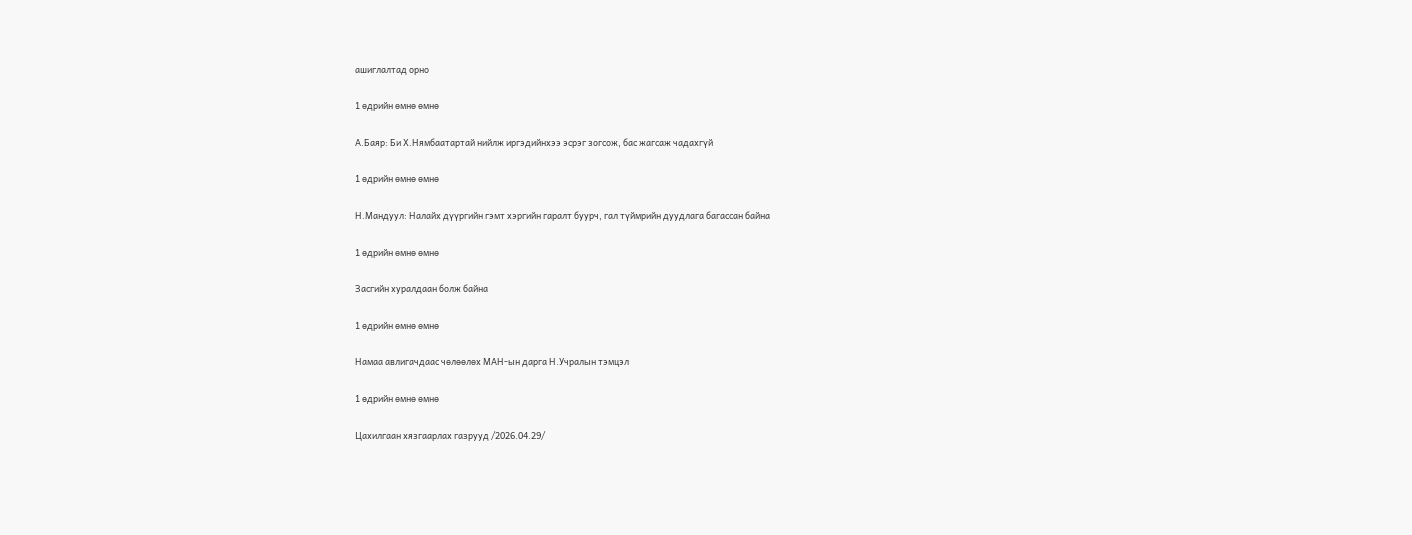ашиглалтад орно

1 өдрийн өмнө өмнө

А.Баяр: Би Х.Нямбаатартай нийлж иргэдийнхээ эсрэг зогсож, бас жагсаж чадахгүй

1 өдрийн өмнө өмнө

Н.Мандуул: Налайх дүүргийн гэмт хэргийн гаралт буурч, гал түймрийн дуудлага багассан байна

1 өдрийн өмнө өмнө

Засгийн хуралдаан болж байна

1 өдрийн өмнө өмнө

Намаа авлигачдаас чөлөөлөх МАН-ын дарга Н.Учралын тэмцэл

1 өдрийн өмнө өмнө

Цахилгаан хязгаарлах газрууд /2026.04.29/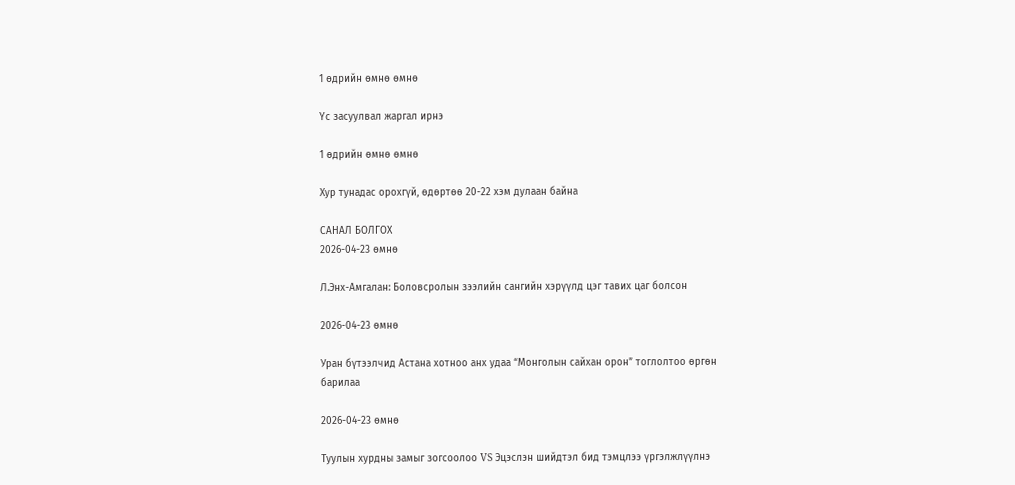1 өдрийн өмнө өмнө

Үс засуулвал жаргал ирнэ

1 өдрийн өмнө өмнө

Хур тунадас орохгүй, өдөртөө 20-22 хэм дулаан байна

САНАЛ БОЛГОХ
2026-04-23 өмнө

Л.Энх-Амгалан: Боловсролын зээлийн сангийн хэрүүлд цэг тавих цаг болсон

2026-04-23 өмнө

Уран бүтээлчид Астана хотноо анх удаа “Монголын сайхан орон” тоглолтоо өргөн барилаа

2026-04-23 өмнө

Туулын хурдны замыг зогсоолоо VS Эцэслэн шийдтэл бид тэмцлээ үргэлжлүүлнэ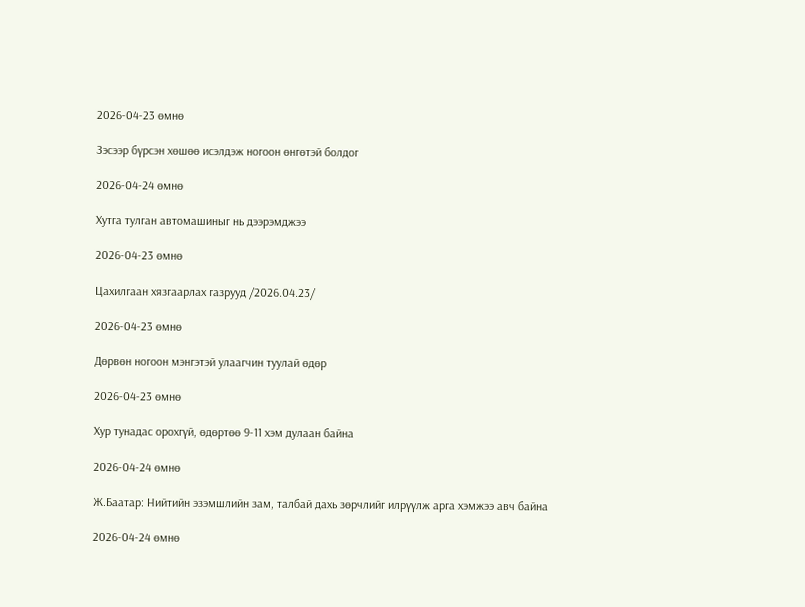2026-04-23 өмнө

Зэсээр бүрсэн хөшөө исэлдэж ногоон өнгөтэй болдог

2026-04-24 өмнө

Хутга тулган автомашиныг нь дээрэмджээ

2026-04-23 өмнө

Цахилгаан хязгаарлах газрууд /2026.04.23/

2026-04-23 өмнө

Дөрвөн ногоон мэнгэтэй улаагчин туулай өдөр

2026-04-23 өмнө

Хур тунадас орохгүй, өдөртөө 9-11 хэм дулаан байна

2026-04-24 өмнө

Ж.Баатар: Нийтийн эзэмшлийн зам, талбай дахь зөрчлийг илрүүлж арга хэмжээ авч байна

2026-04-24 өмнө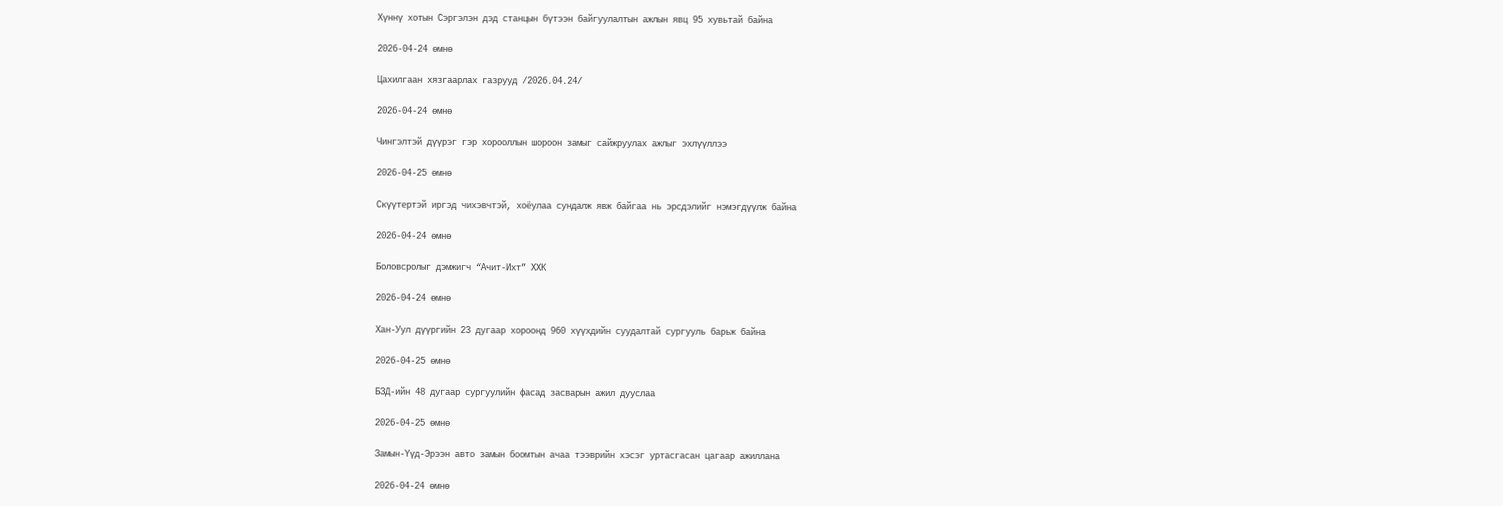Хүннү хотын Сэргэлэн дэд станцын бүтээн байгуулалтын ажлын явц 95 хувьтай байна

2026-04-24 өмнө

Цахилгаан хязгаарлах газрууд /2026.04.24/

2026-04-24 өмнө

Чингэлтэй дүүрэг гэр хорооллын шороон замыг сайжруулах ажлыг эхлүүллээ

2026-04-25 өмнө

Скүүтертэй иргэд чихэвчтэй, хоёулаа сундалж явж байгаа нь эрсдэлийг нэмэгдүүлж байна

2026-04-24 өмнө

Боловсролыг дэмжигч “Ачит-Ихт” ХХК

2026-04-24 өмнө

Хан-Уул дүүргийн 23 дугаар хороонд 960 хүүхдийн суудалтай сургууль барьж байна

2026-04-25 өмнө

БЗД-ийн 48 дугаар сургуулийн фасад засварын ажил дууслаа

2026-04-25 өмнө

Замын-Үүд-Эрээн авто замын боомтын ачаа тээврийн хэсэг уртасгасан цагаар ажиллана

2026-04-24 өмнө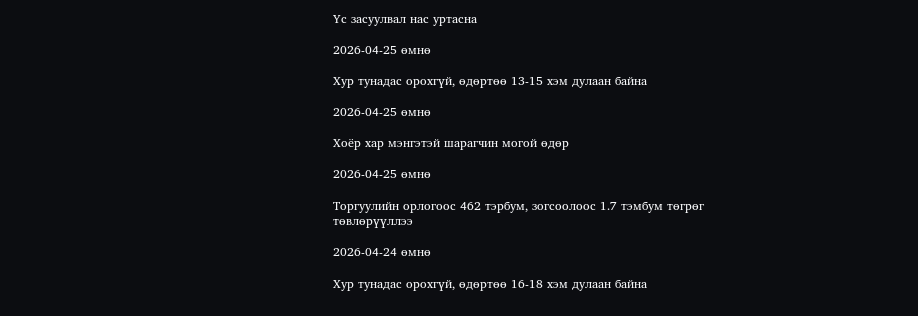Үс засуулвал нас уртасна

2026-04-25 өмнө

Хур тунадас орохгүй, өдөртөө 13-15 хэм дулаан байна

2026-04-25 өмнө

Хоёр хар мэнгэтэй шарагчин могой өдөр

2026-04-25 өмнө

Торгуулийн орлогоос 462 тэрбум, зогсоолоос 1.7 тэмбум төгрөг төвлөрүүллээ

2026-04-24 өмнө

Хур тунадас орохгүй, өдөртөө 16-18 хэм дулаан байна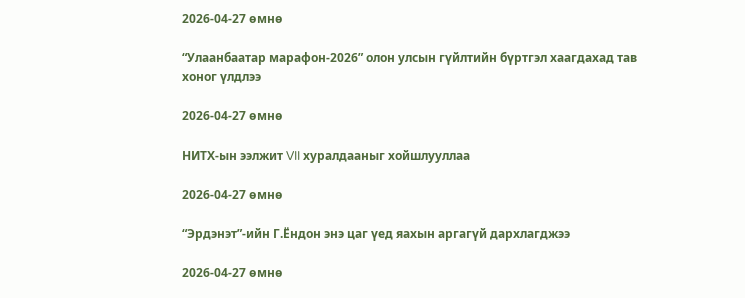2026-04-27 өмнө

“Улаанбаатар марафон-2026” олон улсын гүйлтийн бүртгэл хаагдахад тав хоног үлдлээ

2026-04-27 өмнө

НИТХ-ын ээлжит VII хуралдааныг хойшлууллаа

2026-04-27 өмнө

“Эрдэнэт”-ийн Г.Ёндон энэ цаг үед яахын аргагүй дархлагджээ

2026-04-27 өмнө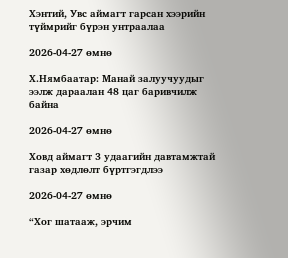Хэнтий, Увс аймагт гарсан хээрийн түймрийг бүрэн унтраалаа

2026-04-27 өмнө

Х.Нямбаатар: Манай залуучуудыг ээлж дараалан 48 цаг баривчилж байна

2026-04-27 өмнө

Ховд аймагт 3 удаагийн давтамжтай газар хөдлөлт бүртгэгдлээ

2026-04-27 өмнө

“Хог шатааж, эрчим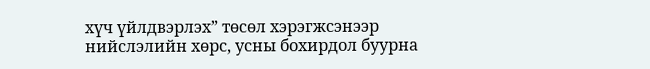хүч үйлдвэрлэх” төсөл хэрэгжсэнээр нийслэлийн хөрс, усны бохирдол буурна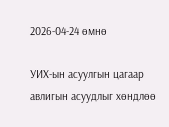2026-04-24 өмнө

УИХ-ын асуулгын цагаар авлигын асуудлыг хөндлөө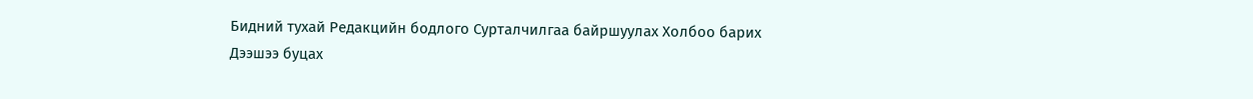Бидний тухай Редакцийн бодлого Сурталчилгаа байршуулах Холбоо барих Дээшээ буцах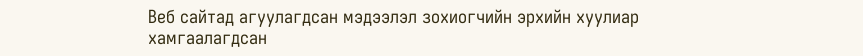Веб сайтад агуулагдсан мэдээлэл зохиогчийн эрхийн хуулиар хамгаалагдсан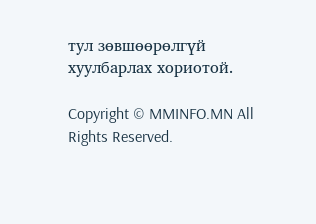тул зөвшөөрөлгүй хуулбарлах хориотой.

Copyright © MMINFO.MN All Rights Reserved.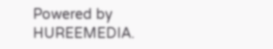Powered by HUREEMEDIA.